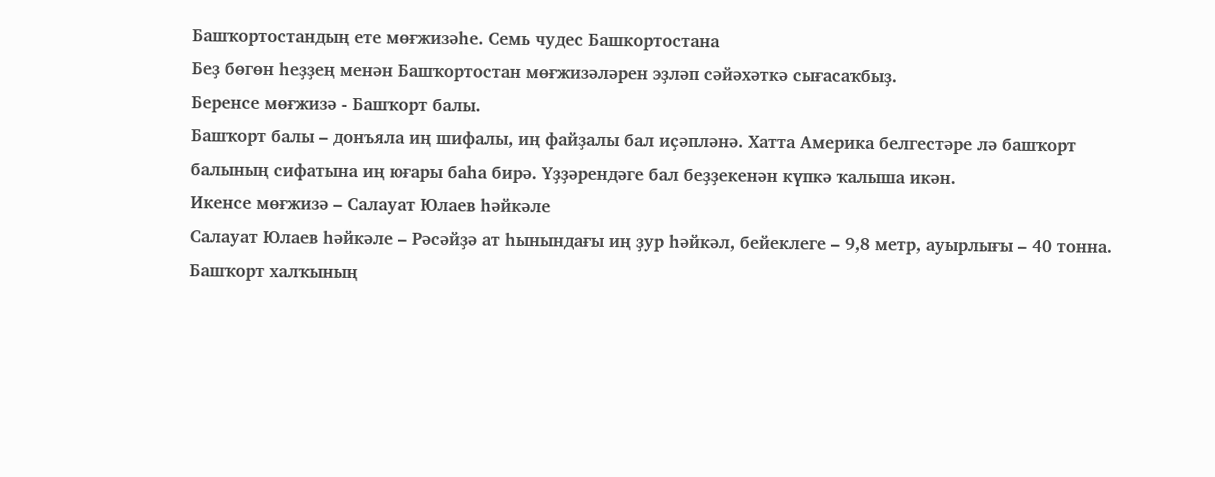Башҡортостандың ете мөғжизәһе. Семь чудес Башкортостана
Беҙ бөгөн һеҙҙең менән Башҡортостан мөғжизәләрен эҙләп сәйәхәткә сығасаҡбыҙ.
Беренсе мөғжизә - Башҡорт балы.
Башҡорт балы – донъяла иң шифалы, иң файҙалы бал иҫәпләнә. Хатта Америка белгестәре лә башҡорт балының сифатына иң юғары баһа бирә. Үҙҙәрендәге бал беҙҙекенән күпкә ҡалыша икән.
Икенсе мөғжизә – Салауат Юлаев һәйкәле
Салауат Юлаев һәйкәле – Рәсәйҙә ат һынындағы иң ҙур һәйкәл, бейеклеге – 9,8 метр, ауырлығы – 40 тонна. Башҡорт халҡының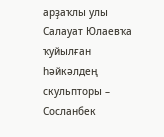арҙаҡлы улы Салауат Юлаевҡа ҡуйылған һәйкәлдең скульпторы – Сосланбек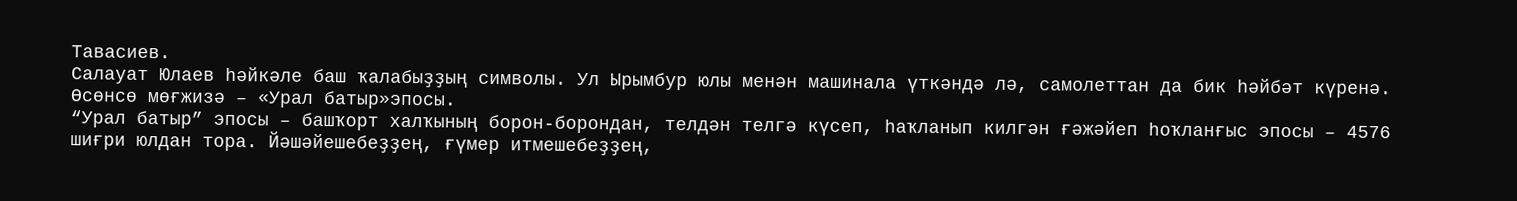Тавасиев.
Салауат Юлаев һәйкәле баш ҡалабыҙҙың символы. Ул Ырымбур юлы менән машинала үткәндә лә, самолеттан да бик һәйбәт күренә.
Өсөнсө мөғжизә – «Урал батыр»эпосы.
“Урал батыр” эпосы – башҡорт халҡының борон-борондан, телдән телгә күсеп, һаҡланып килгән ғәжәйеп һоҡланғыс эпосы – 4576 шиғри юлдан тора. Йәшәйешебеҙҙең, ғүмер итмешебеҙҙең,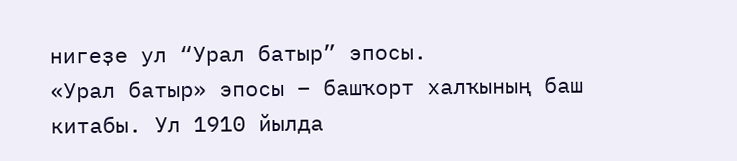нигеҙе ул “Урал батыр” эпосы.
«Урал батыр» эпосы – башҡорт халҡының баш китабы. Ул 1910 йылда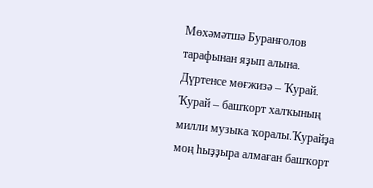Мөхәмәтшә Буранғолов тарафынан яҙып алына.
Дүртенсе мөғжизә – Ҡурай.
Ҡурай – башҡорт халҡының милли музыка ҡоралы.Ҡурайҙа моң һыҙҙыра алмаған башҡорт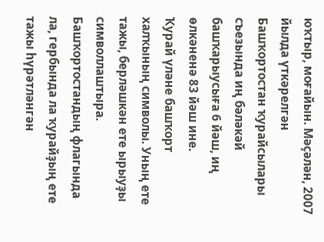юҡтыр, моғайын. Мәҫәлән, 2007 йылда үткәрелгән Башҡортостан ҡурайсылары съезында иң бәләкәй башҡарыусыға 6 йәш, иң өлкәненә 83 йәш ине.
Ҡурай үләне башҡорт халҡының символы. Уның ете тажы, берләшкән ете ырыуҙы символлаштыра. Башҡортостандың флагында ла, гербында ла ҡурайҙың ете тажы һүрәтләнгән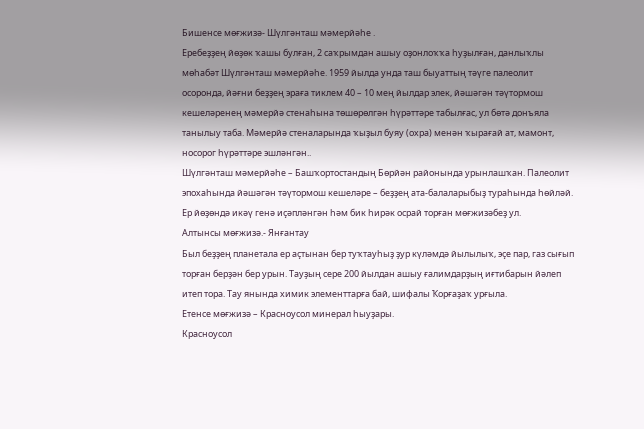Бишенсе мөғжизә- Шүлгәнташ мәмерйәһе .
Еребеҙҙең йөҙөк ҡашы булған, 2 саҡрымдан ашыу оҙонлоҡҡа һуҙылған, данлыҡлы мөһабәт Шүлгәнташ мәмерйәһе. 1959 йылда унда таш быуаттың тәүге палеолит осоронда, йәғни беҙҙең эраға тиклем 40 – 10 мең йылдар элек, йәшәгән тәүтормош кешеләренең мәмерйә стенаһына төшөрөлгән һүрәттәре табылғас, ул бөтә донъяла танылыу таба. Мәмерйә стеналарында ҡыҙыл буяу (охра) менән ҡырағай ат, мамонт, носорог һүрәттәре эшләнгән..
Шүлгәнташ мәмерйәһе – Башҡортостандың Бөрйән районында урынлашҡан. Палеолит эпохаһында йәшәгән тәүтормош кешеләре – беҙҙең ата-балаларыбыҙ тураһында һөйләй. Ер йөҙөндә икәү генә иҫәпләнгән һәм бик һирәк осрай торған мөғжизәбеҙ ул.
Алтынсы мөғжизә.- Янғантау
Был беҙҙең планетала ер аҫтынан бер туҡтауһыҙ ҙур күләмдә йылылыҡ, эҫе пар, газ сығып торған берҙән бер урын. Тауҙың сере 200 йылдан ашыу ғалимдарҙың иғтибарын йәлеп итеп тора. Тау янында химик элементтарға бай, шифалы Ҡорғаҙаҡ урғыла.
Етенсе мөғжизә – Красноусол минерал һыуҙары.
Красноусол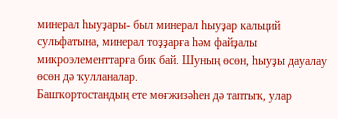минерал һыуҙары- был минерал һыуҙар кальций сульфатына, минерал тоҙҙарға һәм файҙалы микроэлементтарға бик бай. Шуның өсөн, һыуҙы дауалау өсөн дә ҡулланалар.
Башҡортостандың ете мөғжизәһен дә таптыҡ, улар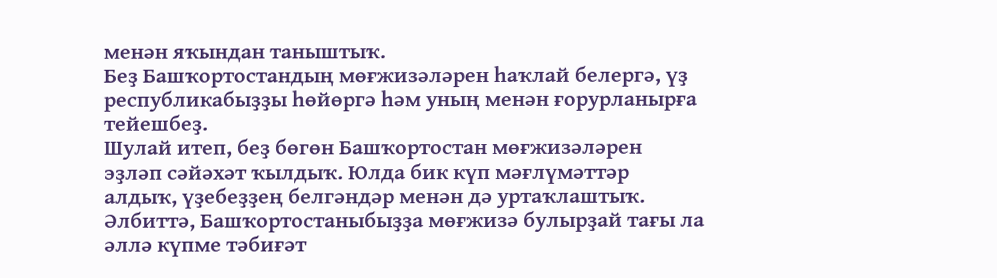менән яҡындан таныштыҡ.
Беҙ Башҡортостандың мөғжизәләрен һаҡлай белергә, үҙ республикабыҙҙы һөйөргә һәм уның менән ғорурланырға тейешбеҙ.
Шулай итеп, беҙ бөгөн Башҡортостан мөғжизәләрен эҙләп сәйәхәт ҡылдыҡ. Юлда бик күп мәғлүмәттәр алдыҡ, үҙебеҙҙең белгәндәр менән дә уртаҡлаштыҡ. Әлбиттә, Башҡортостаныбыҙҙа мөғжизә булырҙай тағы ла әллә күпме тәбиғәт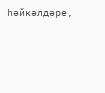һәйкәлдәре,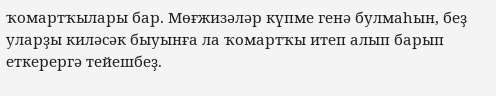ҡомартҡылары бар. Мөғжизәләр күпме генә булмаһын, беҙ уларҙы киләсәк быуынға ла ҡомартҡы итеп алып барып еткерергә тейешбеҙ.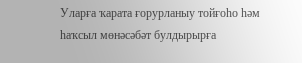Уларға ҡарата ғорурланыу тойғоһо һәм һаҡсыл мөнәсәбәт булдырырға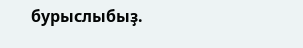бурыслыбыҙ.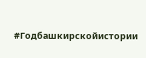#Годбашкирскойистории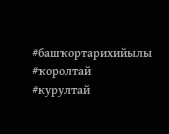#башҡортарихийылы
#ҡоролтай
#курултай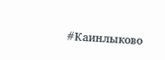#Каинлыково